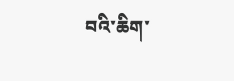བའི་ཆིག་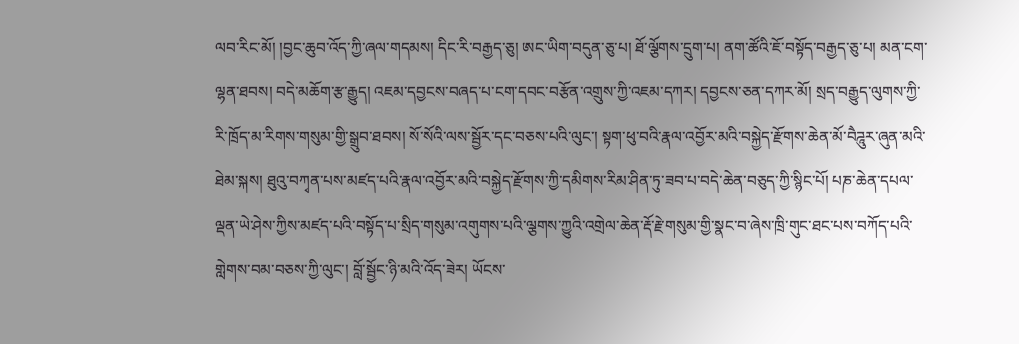ལབ་རིང་མོ། །བྱང་ཆུབ་འོད་ཀྱི་ཞལ་གདམས། དིང་རི་བརྒྱད་ཅུ། ཨང་ཡིག་བདུན་ཅུ་པ། ཐོ་ལྕོགས་དྲུག་པ། ནག་ཚོའི་ཇོ་བསྟོད་བརྒྱད་ཅུ་པ། མན་ངག་ལྷན་ཐབས། བདེ་མཆོག་རྩ་རྒྱུད། འཇམ་དབྱངས་བཞད་པ་ངག་དབང་བརྩོན་འགྲུས་ཀྱི་འཇམ་དཀར། དབྱངས་ཅན་དཀར་མོ། སྲད་བརྒྱུད་ལུགས་ཀྱི་རི་ཁྲོད་མ་རིགས་གསུམ་གྱི་སྒྲུབ་ཐབས། སོ་སོའི་ལས་སྦྱོར་དང་བཅས་པའི་ལུང་། སྟག་ཕུ་བའི་རྣལ་འབྱོར་མའི་བསྐྱེད་རྫོགས་ཆེན་མོ་བཻཌཱུར་ཞུན་མའི་ཐེམ་སྐས། ཐུའུ་བཀྭན་པས་མཛད་པའི་རྣལ་འབྱོར་མའི་བསྐྱེད་རྫོགས་ཀྱི་དམིགས་རིམ་ཤིན་ཏུ་ཟབ་པ་བདེ་ཆེན་བཅུད་ཀྱི་སྙིང་པོ། པཎ་ཆེན་དཔལ་ལྡན་ཡེ་ཤེས་ཀྱིས་མཛད་པའི་བསྟོད་པ་སྲིད་གསུམ་འགུགས་པའི་ལྕགས་ཀྱུའི་འགྲེལ་ཆེན་རྡོ་རྗེ་གསུམ་གྱི་སྣང་བ་ཞེས་ཁྲི་གུང་ཐང་པས་བཀོད་པའི་གླེགས་བམ་བཅས་ཀྱི་ལུང་། བློ་སྦྱོང་ཉི་མའི་འོད་ཟེར། ཡོངས་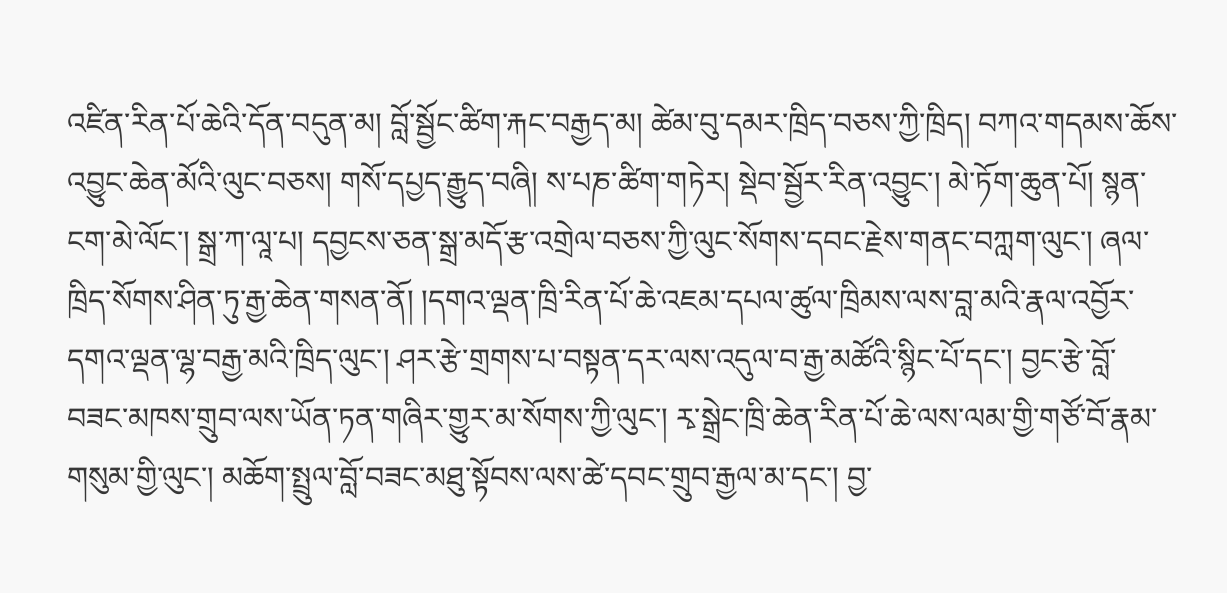འཛིན་རིན་པོ་ཆེའི་དོན་བདུན་མ། བློ་སྦྱོང་ཚིག་རྐང་བརྒྱད་མ། ཚེམ་བུ་དམར་ཁྲིད་བཅས་ཀྱི་ཁྲིད། བཀའ་གདམས་ཆོས་འབྱུང་ཆེན་མོའི་ལུང་བཅས། གསོ་དཔྱད་རྒྱུད་བཞི། ས་པཎ་ཚིག་གཏེར། སྡེབ་སྦྱོར་རིན་འབྱུང་། མེ་ཏོག་ཆུན་པོ། སྙན་ངག་མེ་ལོང་། སྒྲ་ཀ་ལཱ་པ། དབྱངས་ཅན་སྒྲ་མདོ་རྩ་འགྲེལ་བཅས་ཀྱི་ལུང་སོགས་དབང་རྗེས་གནང་བཀླག་ལུང་། ཞལ་ཁྲིད་སོགས་ཤིན་ཏུ་རྒྱ་ཆེན་གསན་ནོ། །དགའ་ལྡན་ཁྲི་རིན་པོ་ཆེ་འཇམ་དཔལ་ཚུལ་ཁྲིམས་ལས་བླ་མའི་རྣལ་འབྱོར་དགའ་ལྡན་ལྷ་བརྒྱ་མའི་ཁྲིད་ལུང་། ཤར་རྩེ་གྲགས་པ་བསྟན་དར་ལས་འདུལ་བ་རྒྱ་མཚོའི་སྙིང་པོ་དང་། བྱང་རྩེ་བློ་བཟང་མཁས་གྲུབ་ལས་ཡོན་ཏན་གཞིར་གྱུར་མ་སོགས་ཀྱི་ལུང་། རྭ་སྒྲེང་ཁྲི་ཆེན་རིན་པོ་ཆེ་ལས་ལམ་གྱི་གཙོ་བོ་རྣམ་གསུམ་གྱི་ལུང་། མཆོག་སྤྲུལ་བློ་བཟང་མཐུ་སྟོབས་ལས་ཚེ་དབང་གྲུབ་རྒྱལ་མ་དང་། བྱ་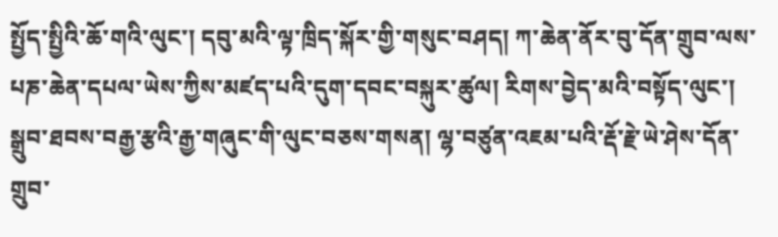སྤྱོད་སྤྱིའི་ཆོ་གའི་ལུང་། དབུ་མའི་ལྟ་ཁྲིད་སྐོར་གྱི་གསུང་བཤད། ཀ་ཆེན་ནོར་བུ་དོན་གྲུབ་ལས་པཎ་ཆེན་དཔལ་ཡེས་ཀྱིས་མཛད་པའི་དུག་དབང་བསྐུར་ཚུལ། རིགས་བྱེད་མའི་བསྟོད་ལུང་། སྒྲུབ་ཐབས་བརྒྱ་རྩའི་རྒྱ་གཞུང་གི་ལུང་བཅས་གསན། ལྷ་བཙུན་འཇམ་པའི་རྡོ་རྗེ་ཡེ་ཤེས་དོན་གྲུབ་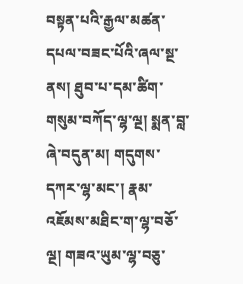བསྟན་པའི་རྒྱལ་མཚན་དཔལ་བཟང་པོའི་ཞལ་སྔ་ནས། ཐུབ་པ་དམ་ཚིག་གསུམ་བཀོད་ལྷ་ལྔ། སྨན་བླ་ཞེ་བདུན་མ། གདུགས་དཀར་ལྷ་མང་། རྣམ་འཇོམས་མཐིང་ག་ལྷ་བཅོ་ལྔ། གཟའ་ཡུམ་ལྷ་བཅུ་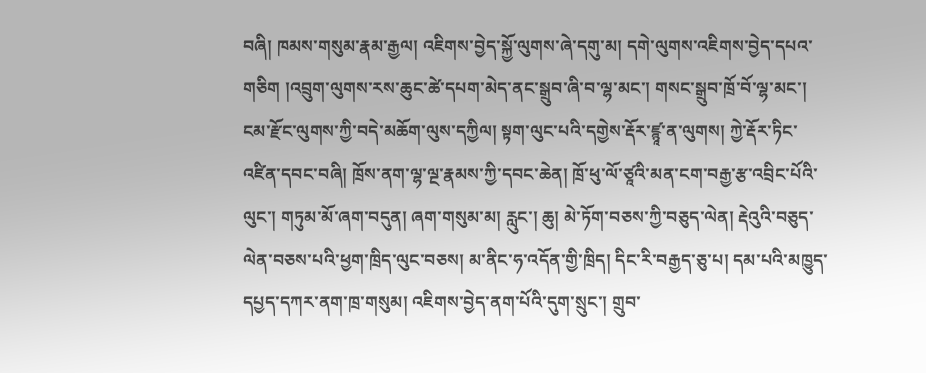བཞི། ཁམས་གསུམ་རྣམ་རྒྱལ། འཇིགས་བྱེད་སྐྱོ་ལུགས་ཞེ་དགུ་མ། དགེ་ལུགས་འཇིགས་བྱེད་དཔའ་གཅིག །འབྲུག་ལུགས་རས་ཆུང་ཚེ་དཔག་མེད་ནང་སྒྲུབ་ཞི་བ་ལྷ་མང་། གསང་སྒྲུབ་ཁྲོ་བོ་ལྷ་མང་། ངམ་རྫོང་ལུགས་ཀྱི་བདེ་མཆོག་ལུས་དཀྱིལ། སྟག་ལུང་པའི་དགྱེས་རྡོར་ཛྙཱ་ན་ལུགས། ཀྱེ་རྡོར་ཏིང་འཛིན་དབང་བཞི། ཁྲོས་ནག་ལྷ་ལྔ་རྣམས་ཀྱི་དབང་ཆེན། ཁྲོ་ཕུ་ལོ་ཙཱའི་མན་ངག་བརྒྱ་རྩ་འབྲིང་པོའི་ལུང་། གཏུམ་མོ་ཞག་བདུན། ཞག་གསུམ་མ། རླུང་། ཆུ། མེ་ཏོག་བཅས་ཀྱི་བཅུད་ལེན། རྡེའུའི་བཅུད་ལེན་བཅས་པའི་ཕྱག་ཁྲིད་ལུང་བཅས། མ་ནིང་ཧ་འདོན་གྱི་ཁྲིད། དིང་རི་བརྒྱད་ཅུ་པ། དམ་པའི་མཁྱུད་དཔྱད་དཀར་ནག་ཁྲ་གསུམ། འཇིགས་བྱེད་ནག་པོའི་དུག་སྲུང་། གྲུབ་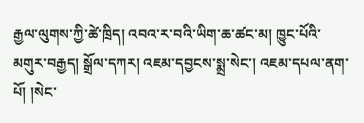རྒྱལ་ལུགས་ཀྱི་ཚེ་ཁྲིད། འབའ་ར་བའི་ཡིག་ཆ་ཚང་མ། ཁྱུང་པོའི་མགུར་བརྒྱད། སྒྲོལ་དཀར། འཇམ་དབྱངས་སྨྲ་སེང་། འཇམ་དཔལ་ནག་པོ། །སེང་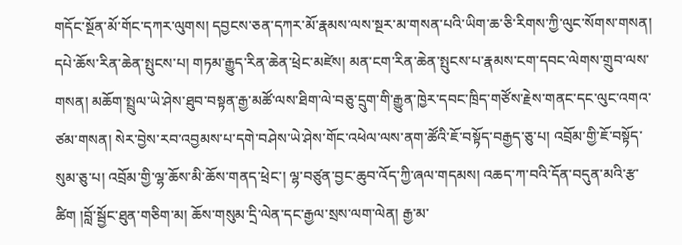གདོང་སྔོན་མོ་གོང་དཀར་ལུགས། དབྱངས་ཅན་དཀར་མོ་རྣམས་ལས་སྔར་མ་གསན་པའི་ཡིག་ཆ་ཅི་རིགས་ཀྱི་ལུང་སོགས་གསན། དཔེ་ཆོས་རིན་ཆེན་སྤུངས་པ། གཏམ་རྒྱུད་རིན་ཆེན་ཕྲེང་མཛེས། མན་ངག་རིན་ཆེན་སྤུངས་པ་རྣམས་ངག་དབང་ལེགས་གྲུབ་ལས་གསན། མཆོག་སྤྲུལ་ཡེ་ཤེས་ཐུབ་བསྟན་རྒྱ་མཚོ་ལས་ཐིག་ལེ་བཅུ་དྲུག་གི་རྒྱུན་ཁྱེར་དབང་ཁྲིད་གཙོས་རྗེས་གནང་དང་ལུང་འགའ་ཙམ་གསན། སེར་བྱེས་རབ་འབྱམས་པ་དགེ་བཤེས་ཡེ་ཤེས་གོང་འཕེལ་ལས་ནག་ཚོའི་ཇོ་བསྟོད་བརྒྱད་ཅུ་པ། འབྲོམ་གྱི་ཇོ་བསྟོད་སུམ་ཅུ་པ། འབྲོམ་གྱི་ལྷ་ཆོས་མི་ཆོས་གནད་ཕྲེང་། ལྷ་བཙུན་བྱང་ཆུབ་འོད་ཀྱི་ཞལ་གདམས། འཆད་ཀ་བའི་དོན་བདུན་མའི་རྩ་ཚིག །བློ་སྦྱོང་ཐུན་གཅིག་མ། ཆོས་གསུམ་དྲི་ལེན་དང་རྒྱལ་སྲས་ལག་ལེན། རྒྱ་མ་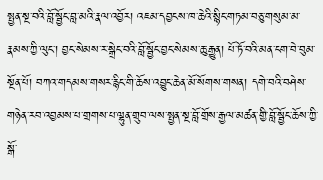སྤྱན་སྔ་བའི་བློ་སྦྱོང་བླ་མའི་རྣལ་འབྱོར། འཇམ་དབྱངས་ཁ་ཆེའི་སྙིང་གཏམ་བཅུ་གསུམ་མ་རྣམས་ཀྱི་ལུང་། བྱང་སེམས་ར་སྒྲེང་བའི་བློ་སྦྱོང་བྱང་སེམས་ཆུ་རྒྱུན། པོ་ཏོ་བའི་མན་ངག་བེ་བུམ་སྔོན་པོ། བཀའ་གདམས་གསར་རྙིང་གི་ཆོས་འབྱུང་ཆེན་མོ་སོགས་གསན། དགེ་བའི་བཤེས་གཉེན་རབ་འབྱམས་པ་གྲགས་པ་ལྷུན་གྲུབ་ལས་སྤྱན་སྔ་བློ་གྲོས་རྒྱལ་མཚན་གྱི་བློ་སྦྱོང་ཆོས་ཀྱི་སྒོ་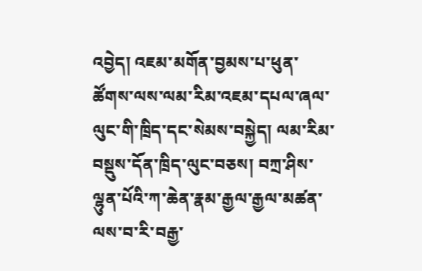འབྱེད། འཇམ་མགོན་བྱམས་པ་ཕུན་ཚོགས་ལས་ལམ་རིམ་འཇམ་དཔལ་ཞལ་ལུང་གི་ཁྲིད་དང་སེམས་བསྐྱེད། ལམ་རིམ་བསྡུས་དོན་ཁྲིད་ལུང་བཅས། བཀྲ་ཤིས་ལྷུན་པོའི་ཀ་ཆེན་རྣམ་རྒྱལ་རྒྱལ་མཚན་ལས་བ་རི་བརྒྱ་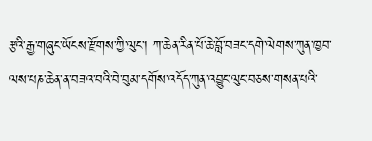རྩའི་རྒྱ་གཞུང་ཡོངས་རྫོགས་ཀྱི་ལུང་། ཀ་ཆེན་རིན་པོ་ཆེ་བློ་བཟང་དགེ་ལེགས་ཀུན་ཁྱབ་ལས་པཎ་ཆེན་ན་བཟའ་བའི་བེ་བུམ་དགོས་འདོད་ཀུན་འབྱུང་ལུང་བཅས་གསན་པའི་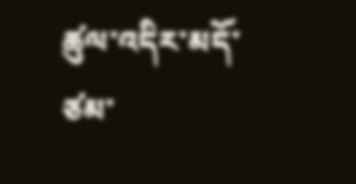ཚུལ་འདིར་མདོ་ཙམ་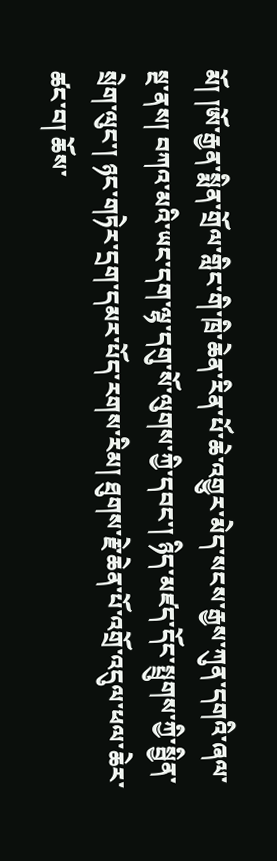མོ། །ཨོ་རྒྱན་སྨིན་གྲོལ་གླིང་གི་ཁྲི་ཆེན་རིན་པོ་ཆེ་འགྱུར་མེད་སངས་རྒྱས་ཀུན་དགའི་ཞལ་སྔ་ནས། བཀའ་མའི་ཡང་དག་ལྷ་དགུ་སོ་ལུགས་ཀྱི་དབང་། ཉིད་མཛད་དོང་སྤྲུགས་ཀྱི་སྦྱིན་སྲེག་ལུང་། ཉང་གཏེར་དྲག་དམར་པོད་རགས་རིམ། ཐུགས་རྗེ་ཆེན་པོ་འགྲོ་འདུལ་ཕལ་ཆེར་ཚང་བ། ཆོས་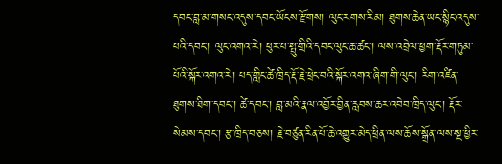དབང་བླ་མ་གསང་འདུས་དབང་ཡོངས་རྫོགས། ལུང་རགས་རིམ། ཐུགས་ཆེན་ཡང་སྙིང་འདུས་པའི་དབང་། ལུང་འགའ་རེ། ཕུར་པ་སྤུ་གྲིའི་དབང་ལུང་ཆ་ཚང་། ལས་འབྲེལ་ཕྱག་རྡོར་གཏུམ་པོའི་སྐོར་འགའ་རེ། པད་གླིང་ཚེ་ཁྲིད་རྡོ་རྗེ་ཕྲེང་བའི་སྐོར་འགའ་ཞིག་གི་ལུང་། རིག་འཛིན་ཐུགས་ཐིག་དབང་། ཚེ་དབང་། བླ་མའི་རྣལ་འབྱོར་བྱིན་རླབས་ཆར་འབེབ་ཁྲིད་ལུང་། རྡོར་སེམས་དབང་། རྩ་ཁྲིད་བཅས། རྗེ་བཙུན་རིན་པོ་ཆེ་འགྱུར་མེད་ཕྲིན་ལས་ཆོས་སྒྲོན་ལས་སྔ་ཕྱིར་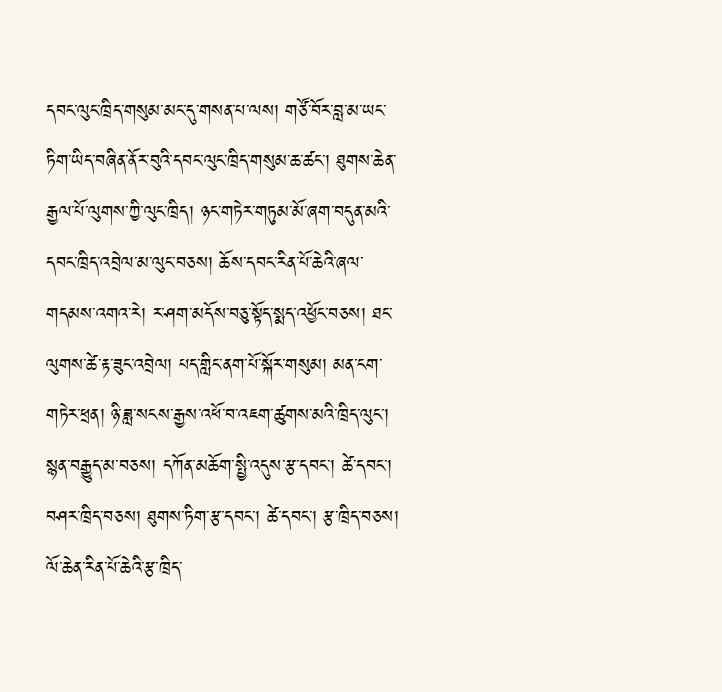དབང་ལུང་ཁྲིད་གསུམ་མང་དུ་གསན་པ་ལས། གཙོ་བོར་བླ་མ་ཡང་ཏིག་ཡིད་བཞིན་ནོར་བུའི་དབང་ལུང་ཁྲིད་གསུམ་ཆ་ཚང་། ཐུགས་ཆེན་རྒྱལ་པོ་ལུགས་ཀྱི་ལུང་ཁྲིད། ཉང་གཏེར་གཏུམ་མོ་ཞག་བདུན་མའི་དབང་ཁྲིད་འབྲེལ་མ་ལུང་བཅས། ཆོས་དབང་རིན་པོ་ཆེའི་ཞལ་གདམས་འགའ་རེ། ར་ཤག་མདོས་བཅུ་སྟོད་སྨད་འཕྱོང་བཅས། ཐང་ལུགས་ཚེ་རྟ་ཟུང་འབྲེལ། པད་གླིང་ནག་པོ་སྐོར་གསུམ། མན་ངག་གཏེར་ཕྲན། ཉི་ཟླ་སངས་རྒྱས་འཕོ་བ་འཇག་ཚུགས་མའི་ཁྲིད་ལུང་། སྙན་བརྒྱུད་མ་བཅས། དཀོན་མཆོག་སྤྱི་འདུས་རྩ་དབང་། ཚེ་དབང་། བཤར་ཁྲིད་བཅས། ཐུགས་ཏིག་རྩ་དབང་། ཚེ་དབང་། རྩ་ཁྲིད་བཅས། ལོ་ཆེན་རིན་པོ་ཆེའི་རྩ་ཁྲིད་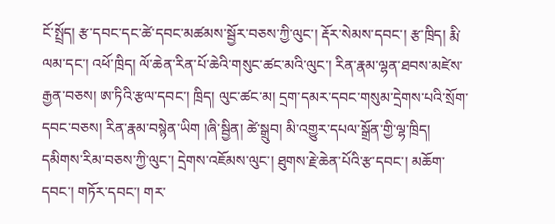ངོ་སྤྲོད། རྩ་དབང་དང་ཚེ་དབང་མཚམས་སྦྱོར་བཅས་ཀྱི་ལུང་། རྡོར་སེམས་དབང་། རྩ་ཁྲིད། རྨི་ལམ་དང་། འཕོ་ཁྲིད། ལོ་ཆེན་རིན་པོ་ཆེའི་གསུང་ཚང་མའི་ལུང་། རིན་རྣམ་ལྷན་ཐབས་མཛེས་རྒྱན་བཅས། ཨ་ཏིའི་རྩལ་དབང་། ཁྲིད། ལུང་ཚང་མ། དྲག་དམར་དབང་གསུམ་དྲེགས་པའི་སྲོག་དབང་བཅས། རིན་རྣམ་བསྙེན་ཡིག །ཞི་སྦྱིན། ཚེ་སྒྲུབ། མི་འགྱུར་དཔལ་སྒྲོན་གྱི་ལྷ་ཁྲིད། དམིགས་རིམ་བཅས་ཀྱི་ལུང་། དྲེགས་འཇོམས་ལུང་། ཐུགས་རྗེ་ཆེན་པོའི་རྩ་དབང་། མཆོག་དབང་། གཏོར་དབང་། གར་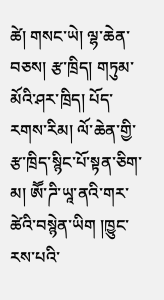ཚེ། གསང་ཡེ། ལྷ་ཆེན་བཅས། རྩ་ཁྲིད། གཏུམ་མོའི་ཤར་ཁྲིད། པོད་རགས་རིམ། ལོ་ཆེན་གྱི་རྩ་ཁྲིད་སྙིང་པོ་སྟན་ཅིག་མ། ཨཽ་ཌི་ཡཱ་ནའི་གར་ཚེའི་བསྙེན་ཡིག །ཁྱུང་རས་པའི་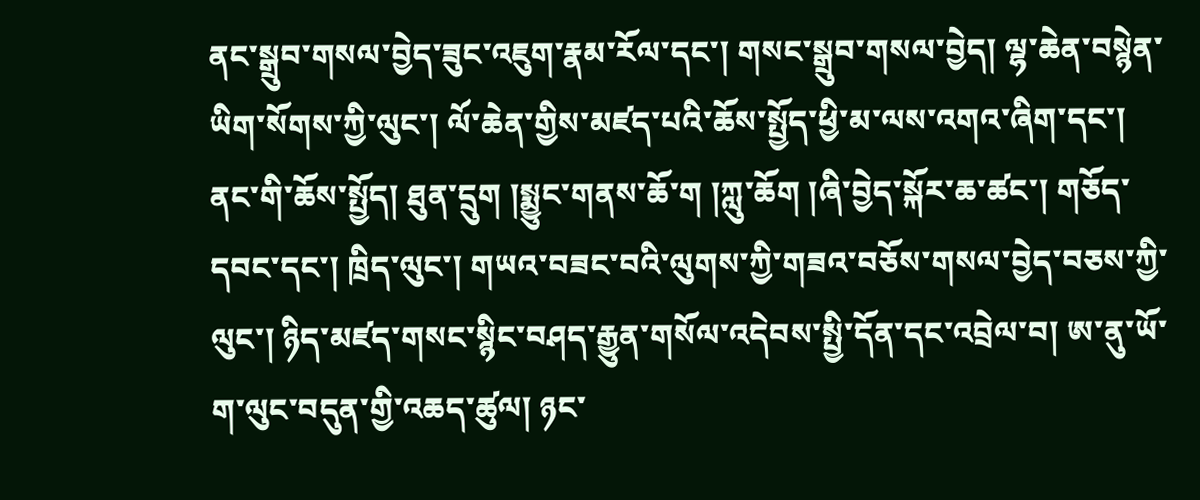ནང་སྒྲུབ་གསལ་བྱེད་ཟུང་འཇུག་རྣམ་རོལ་དང་། གསང་སྒྲུབ་གསལ་བྱེད། ལྷ་ཆེན་བསྙེན་ཡིག་སོགས་ཀྱི་ལུང་། ལོ་ཆེན་གྱིས་མཛད་པའི་ཆོས་སྤྱོད་ཕྱི་མ་ལས་འགའ་ཞིག་དང་། ནང་གི་ཆོས་སྤྱོད། ཐུན་དྲུག །སྨྱུང་གནས་ཆོ་ག །ཀླུ་ཆོག །ཞི་བྱེད་སྐོར་ཆ་ཚང་། གཅོད་དབང་དང་། ཁྲིད་ལུང་། གཡའ་བཟང་བའི་ལུགས་ཀྱི་གཟའ་བཅོས་གསལ་བྱེད་བཅས་ཀྱི་ལུང་། ཉིད་མཛད་གསང་སྙིང་བཤད་རྒྱུན་གསོལ་འདེབས་སྤྱི་དོན་དང་འབྲེལ་བ། ཨ་ནུ་ཡོ་ག་ལུང་བདུན་གྱི་འཆད་ཚུལ། ཉང་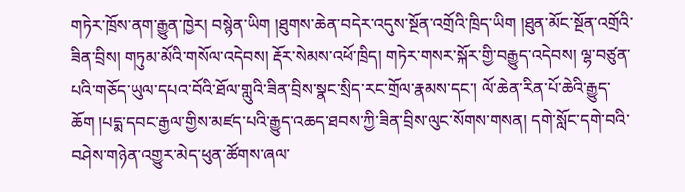གཏེར་ཁྲོས་ནག་རྒྱུན་ཁྱེར། བསྙེན་ཡིག །ཐུགས་ཆེན་བདེར་འདུས་སྔོན་འགྲོའི་ཁྲིད་ཡིག །ཐུན་མོང་སྔོན་འགྲོའི་ཟིན་བྲིས། གཏུམ་མོའི་གསོལ་འདེབས། རྡོར་སེམས་འཕོ་ཁྲིད། གཏེར་གསར་སྐོར་གྱི་བརྒྱུད་འདེབས། ལྷ་བཙུན་པའི་གཅོད་ཡུལ་དཔའ་བོའི་ཐོལ་གླུའི་ཟིན་བྲིས་སྣང་སྲིད་རང་གྲོལ་རྣམས་དང་། ལོ་ཆེན་རིན་པོ་ཆེའི་རྒྱུད་ཆོག །པདྨ་དབང་རྒྱལ་གྱིས་མཛད་པའི་རྒྱུད་འཆད་ཐབས་ཀྱི་ཟིན་བྲིས་ལུང་སོགས་གསན། དགེ་སློང་དགེ་བའི་བཤེས་གཉེན་འགྱུར་མེད་ཕུན་ཚོགས་ཞལ་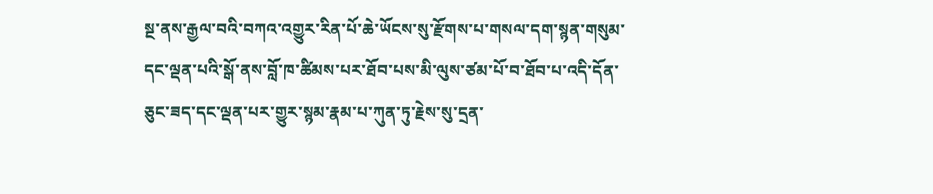སྔ་ནས་རྒྱལ་བའི་བཀའ་འགྱུར་རིན་པོ་ཆེ་ཡོངས་སུ་རྫོགས་པ་གསལ་དག་སྙན་གསུམ་དང་ལྡན་པའི་སྒོ་ནས་བློ་ཁ་ཚིམས་པར་ཐོབ་པས་མི་ལུས་ཙམ་པོ་བ་ཐོབ་པ་འདི་དོན་ཅུང་ཟད་དང་ལྡན་པར་གྱུར་སྙམ་རྣམ་པ་ཀུན་ཏུ་རྗེས་སུ་དྲན་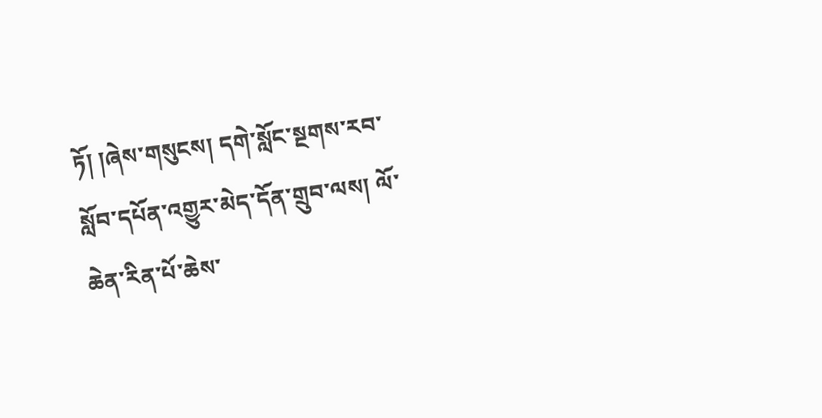ཏོ། །ཞེས་གསུངས། དགེ་སློང་སྔགས་རབ་སློབ་དཔོན་འགྱུར་མེད་དོན་གྲུབ་ལས། ལོ་ཆེན་རིན་པོ་ཆེས་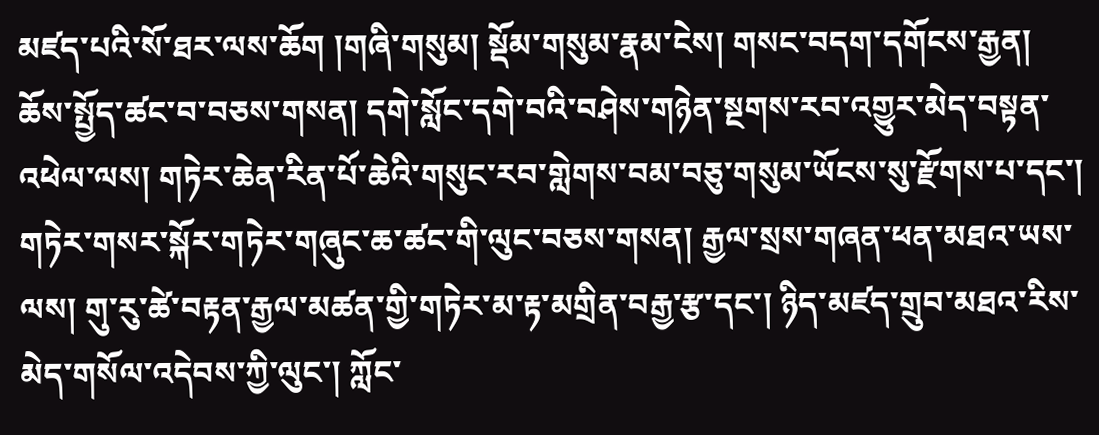མཛད་པའི་སོ་ཐར་ལས་ཆོག །གཞི་གསུམ། སྡོམ་གསུམ་རྣམ་ངེས། གསང་བདག་དགོངས་རྒྱན། ཆོས་སྤྱོད་ཚང་བ་བཅས་གསན། དགེ་སློང་དགེ་བའི་བཤེས་གཉེན་སྔགས་རབ་འགྱུར་མེད་བསྟན་འཕེལ་ལས། གཏེར་ཆེན་རིན་པོ་ཆེའི་གསུང་རབ་གླེགས་བམ་བཅུ་གསུམ་ཡོངས་སུ་རྫོགས་པ་དང་། གཏེར་གསར་སྐོར་གཏེར་གཞུང་ཆ་ཚང་གི་ལུང་བཅས་གསན། རྒྱལ་སྲས་གཞན་ཕན་མཐའ་ཡས་ལས། གུ་རུ་ཚེ་བརྟན་རྒྱལ་མཚན་གྱི་གཏེར་མ་རྟ་མགྲིན་བརྒྱ་རྩ་དང་། ཉིད་མཛད་གྲུབ་མཐའ་རིས་མེད་གསོལ་འདེབས་ཀྱི་ལུང་། ཀློང་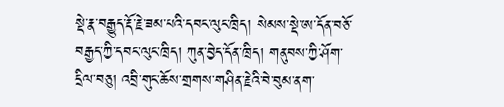སྡེ་རྣ་བརྒྱུད་རྡོ་རྗེ་ཟམ་པའི་དབང་ལུང་ཁྲིད། སེམས་སྡེ་ཨ་དོན་བཅོ་བརྒྱད་ཀྱི་དབང་ལུང་ཁྲིད། ཀུན་བྱེད་དོན་ཁྲིད། གནུབས་ཀྱི་ཤོག་དྲིལ་བཅུ། འབྲི་གུང་ཆོས་གྲགས་གཤིན་རྗེའི་བེ་བུམ་ནག་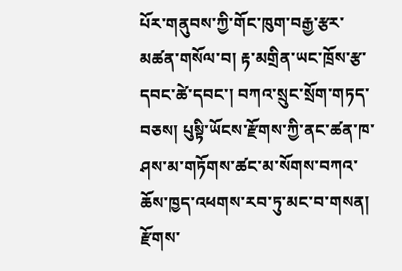པོར་གནུབས་ཀྱི་གོང་ཁུག་བརྒྱ་རྩར་མཚན་གསོལ་བ། རྟ་མགྲིན་ཡང་ཁྲོས་རྩ་དབང་ཚེ་དབང་། བཀའ་སྲུང་སྲོག་གཏད་བཅས། པུསྟི་ཡོངས་རྫོགས་ཀྱི་ནང་ཚན་ཁ་ཤས་མ་གཏོགས་ཚང་མ་སོགས་བཀའ་ཆོས་ཁྱད་འཕགས་རབ་ཏུ་མང་བ་གསན། རྫོགས་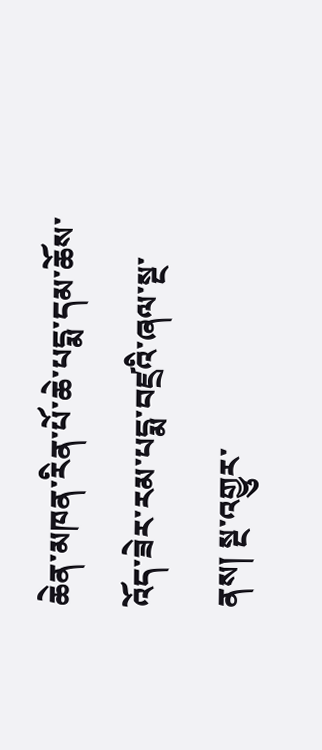ཆེན་མཁན་རིན་པོ་ཆེ་པདྨ་དམ་ཆོས་འོད་ཟེར་རམ་པདྨ་བཛྲའི་ཞལ་སྔ་ནས། སྔ་འགྱུར་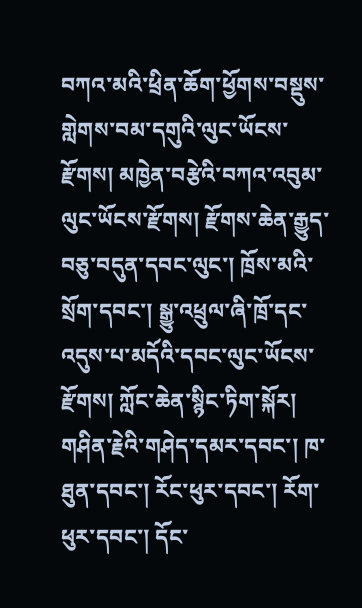བཀའ་མའི་ཕྲིན་ཆོག་ཕྱོགས་བསྡུས་གླེགས་བམ་དགུའི་ལུང་ཡོངས་རྫོགས། མཁྱེན་བརྩེའི་བཀའ་འབུམ་ལུང་ཡོངས་རྫོགས། རྫོགས་ཆེན་རྒྱུད་བཅུ་བདུན་དབང་ལུང་། ཁྲོས་མའི་སྲོག་དབང་། སྒྱུ་འཕྲུལ་ཞི་ཁྲོ་དང་འདུས་པ་མདོའི་དབང་ལུང་ཡོངས་རྫོགས། ཀློང་ཆེན་སྙིང་ཏིག་སྐོར། གཤིན་རྗེའི་གཤེད་དམར་དབང་། ཁ་ཐུན་དབང་། རོང་ཕུར་དབང་། རོག་ཕུར་དབང་། དོང་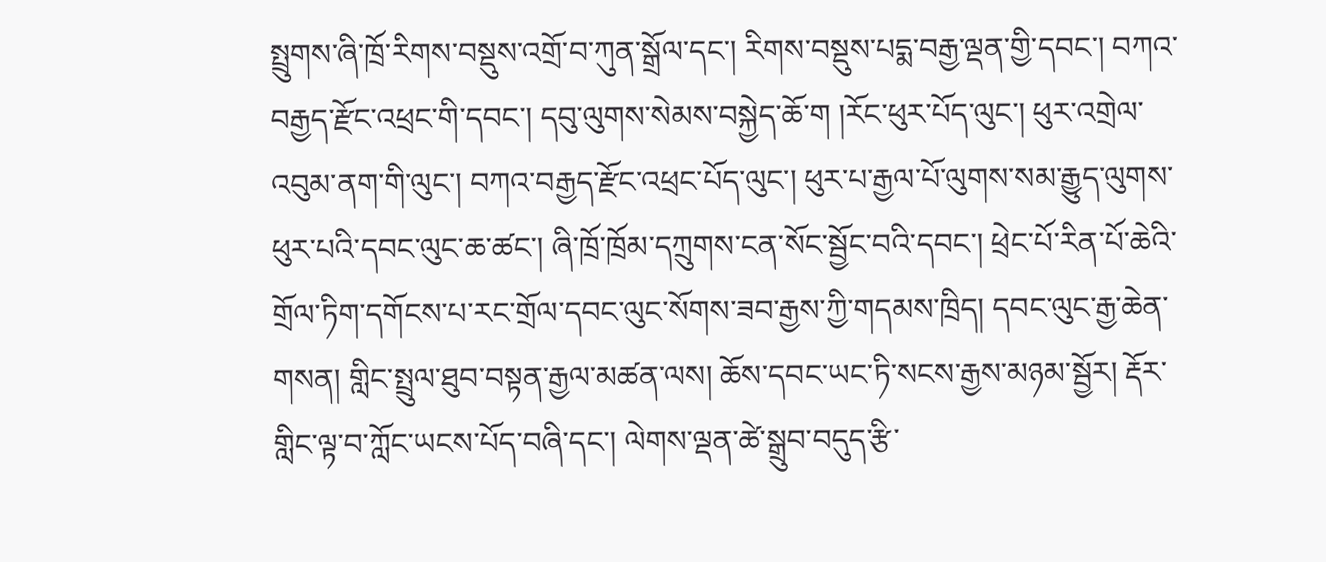སྤྲུགས་ཞི་ཁྲོ་རིགས་བསྡུས་འགྲོ་བ་ཀུན་སྒྲོལ་དང་། རིགས་བསྡུས་པདྨ་བརྒྱ་ལྡན་གྱི་དབང་། བཀའ་བརྒྱད་རྫོང་འཕྲང་གི་དབང་། དབུ་ལུགས་སེམས་བསྐྱེད་ཆོ་ག །རོང་ཕུར་པོད་ལུང་། ཕུར་འགྲེལ་འབུམ་ནག་གི་ལུང་། བཀའ་བརྒྱད་རྫོང་འཕྲང་པོད་ལུང་། ཕུར་པ་རྒྱལ་པོ་ལུགས་སམ་རྒྱུད་ལུགས་ཕུར་པའི་དབང་ལུང་ཆ་ཚང་། ཞི་ཁྲོ་ཁྲོམ་དཀྲུགས་ངན་སོང་སྦྱོང་བའི་དབང་། ཕྲེང་པོ་རིན་པོ་ཆེའི་གྲོལ་ཏིག་དགོངས་པ་རང་གྲོལ་དབང་ལུང་སོགས་ཟབ་རྒྱས་ཀྱི་གདམས་ཁྲིད། དབང་ལུང་རྒྱ་ཆེན་གསན། གླིང་སྤྲུལ་ཐུབ་བསྟན་རྒྱལ་མཚན་ལས། ཆོས་དབང་ཡང་ཏི་སངས་རྒྱས་མཉམ་སྦྱོར། རྡོར་གླིང་ལྟ་བ་ཀློང་ཡངས་པོད་བཞི་དང་། ལེགས་ལྡན་ཚེ་སྒྲུབ་བདུད་རྩི་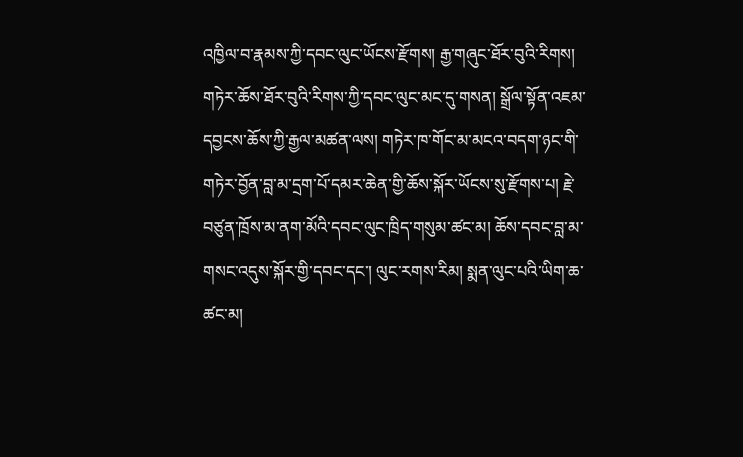འཁྱིལ་བ་རྣམས་ཀྱི་དབང་ལུང་ཡོངས་རྫོགས། རྒྱ་གཞུང་ཐོར་བུའི་རིགས། གཏེར་ཆོས་ཐོར་བུའི་རིགས་ཀྱི་དབང་ལུང་མང་དུ་གསན། སྒྲོལ་སྟོན་འཇམ་དབྱངས་ཆོས་ཀྱི་རྒྱལ་མཚན་ལས། གཏེར་ཁ་གོང་མ་མངའ་བདག་ཉང་གི་གཏེར་བྱོན་བླ་མ་དྲག་པོ་དམར་ཆེན་གྱི་ཆོས་སྐོར་ཡོངས་སུ་རྫོགས་པ། རྗེ་བཙུན་ཁྲོས་མ་ནག་མོའི་དབང་ལུང་ཁྲིད་གསུམ་ཚང་མ། ཆོས་དབང་བླ་མ་གསང་འདུས་སྐོར་གྱི་དབང་དང་། ལུང་རགས་རིམ། སྨན་ལུང་པའི་ཡིག་ཆ་ཚང་མ།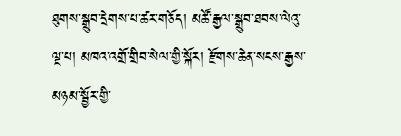ཐུགས་སྒྲུབ་དྲེགས་པ་ཚར་གཅོད། མཚོ་རྒྱལ་སྒྲུབ་ཐབས་ལེའུ་ལྔ་པ། མཁའ་འགྲོ་གྲིབ་སེལ་གྱི་སྐོར། རྫོགས་ཆེན་སངས་རྒྱས་མཉམ་སྦྱོར་གྱི་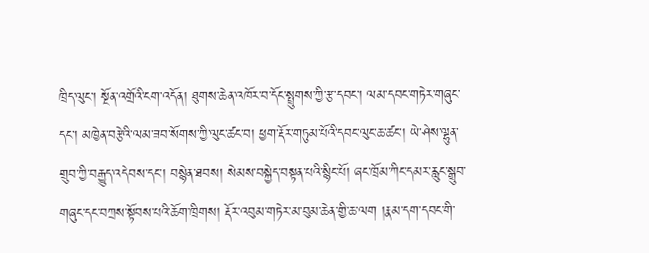ཁྲིད་ལུང་། སྔོན་འགྲོའི་ངག་འདོན། ཐུགས་ཆེན་འཁོར་བ་དོང་སྤྲུགས་ཀྱི་རྩ་དབང་། ལམ་དབང་གཏེར་གཞུང་དང་། མཁྱེན་བརྩེའི་ལམ་ཟབ་སོགས་ཀྱི་ལུང་ཚང་བ། ཕྱག་རྡོར་གཏུམ་པོའི་དབང་ལུང་ཆ་ཚང་། ཡེ་ཤེས་ལྷུན་གྲུབ་ཀྱི་བརྒྱུད་འདེབས་དང་། བསྙེན་ཐབས། སེམས་བསྐྱེད་བསྟན་པའི་སྙིང་པོ། ཞང་ཁྲོམ་ཀིང་དམར་རླུང་སྒྲུབ་གཞུང་དང་བཀྲས་སྟོབས་པའི་ཆོག་ཁྲིགས། རྡོར་འབུམ་གཏེར་མ་བུམ་ཆེན་གྱི་ཆ་ལག །རྣམ་དག་དབང་གི་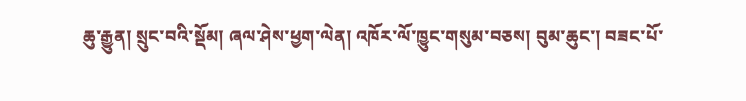ཆུ་རྒྱུན། སྲུང་བའི་སྡོམ། ཞལ་ཤེས་ཕྱག་ལེན། འཁོར་ལོ་ཁྱུང་གསུམ་བཅས། བུམ་ཆུང་། བཟང་པོ་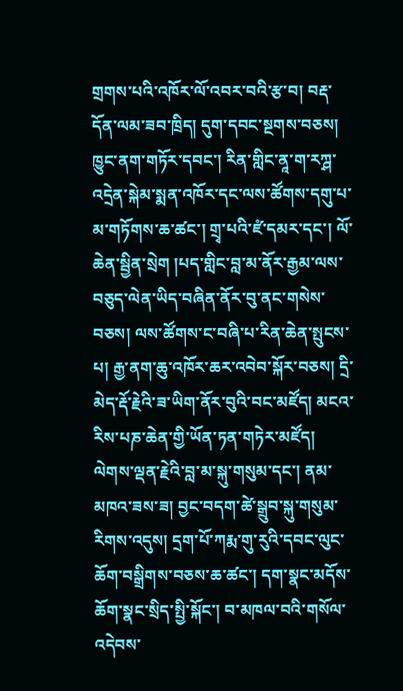གྲགས་པའི་འཁོར་ལོ་འབར་བའི་རྩ་བ། བརྡ་དོན་ལམ་ཟབ་ཁྲིད། དུག་དབང་སྔགས་བཅས། ཁྱུང་ནག་གཏོར་དབང་། རིན་གླིང་ནཱ་ག་རཀྴ་འདྲེན་སྐེམ་སྨན་འཁོར་དང་ལས་ཚོགས་དགུ་པ་མ་གཏོགས་ཆ་ཚང་། གྲྭ་པའི་ཛཾ་དམར་དང་། ལོ་ཆེན་སྦྱིན་སྲེག །པད་གླིང་བླ་མ་ནོར་རྒྱམ་ལས་བཅུད་ལེན་ཡིད་བཞིན་ནོར་བུ་ནང་གསེས་བཅས། ལས་ཚོགས་ང་བཞི་པ་རིན་ཆེན་སྤུངས་པ། རྒྱ་ནག་ཆུ་འཁོར་ཆར་འབེབ་སྐོར་བཅས། དྲི་མེད་རྡོ་རྗེའི་ཟ་ཡིག་ནོར་བུའི་བང་མཛོད། མངའ་རིས་པཎ་ཆེན་གྱི་ཡོན་ཏན་གཏེར་མཛོད། ལེགས་ལྡན་རྗེའི་བླ་མ་སྐུ་གསུམ་དང་། ནམ་མཁའ་ཟས་ཟ། བྱང་བདག་ཚེ་སྒྲུབ་སྐུ་གསུམ་རིགས་འདུས། དྲག་པོ་ཀརྨ་གུ་རུའི་དབང་ལུང་ཆོག་བསྒྲིགས་བཅས་ཆ་ཚང་། དག་སྣང་མདོས་ཆོག་སྣང་སྲིད་སྤྱི་སྐོང་། བ་མཁལ་བའི་གསོལ་འདེབས་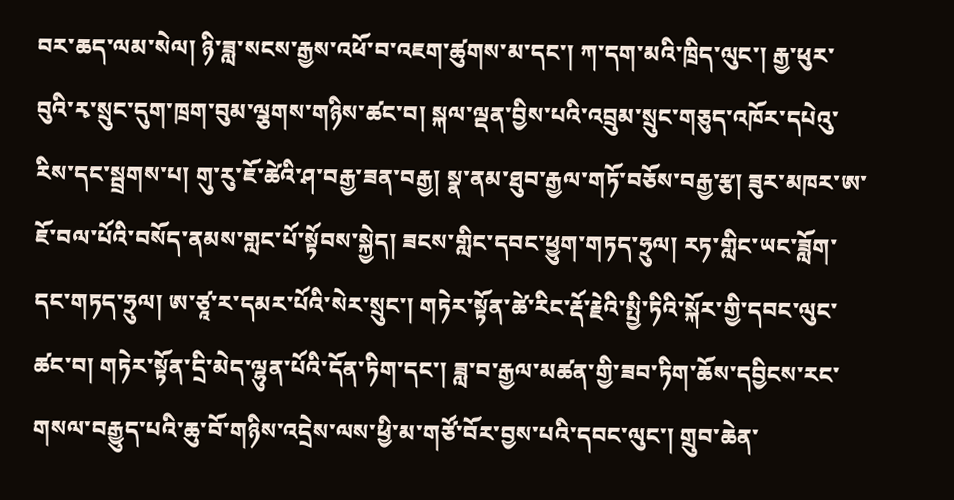བར་ཆད་ལམ་སེལ། ཉི་ཟླ་སངས་རྒྱས་འཕོ་བ་འཇག་ཚུགས་མ་དང་། ཀ་དག་མའི་ཁྲིད་ལུང་། རྒྱ་ཕུར་བུའི་རྭ་སྲུང་དུག་ཁྲག་བུམ་ལྕགས་གཉིས་ཚང་བ། སྐལ་ལྡན་བྱིས་པའི་འབྲུམ་སྲུང་གཅུད་འཁོར་དཔེའུ་རིས་དང་སྦྲགས་པ། གུ་རུ་ཇོ་ཚེའི་ཤ་བརྒྱ་ཟན་བརྒྱ། སྣ་ནམ་ཐུབ་རྒྱལ་གཏོ་བཅོས་བརྒྱ་རྩ། ཟུར་མཁར་ཨ་ཇོ་བལ་པོའི་བསོད་ནམས་གླང་པོ་སྟོབས་སྐྱེད། ཟངས་གླིང་དབང་ཕྱུག་གཏད་ཧྲུལ། རཏ་གླིང་ཡང་ཟློག་དང་གཏད་ཧྲུལ། ཨ་ཙཱ་ར་དམར་པོའི་སེར་སྲུང་། གཏེར་སྟོན་ཚེ་རིང་རྡོ་རྗེའི་སྤྱི་ཏིའི་སྐོར་གྱི་དབང་ལུང་ཚང་བ། གཏེར་སྟོན་དྲི་མེད་ལྷུན་པོའི་དོན་ཏིག་དང་། ཟླ་བ་རྒྱལ་མཚན་གྱི་ཟབ་ཏིག་ཆོས་དབྱིངས་རང་གསལ་བརྒྱུད་པའི་ཆུ་བོ་གཉིས་འདྲེས་ལས་ཕྱི་མ་གཙོ་བོར་བྱས་པའི་དབང་ལུང་། གྲུབ་ཆེན་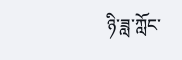ཉི་ཟླ་ཀློང་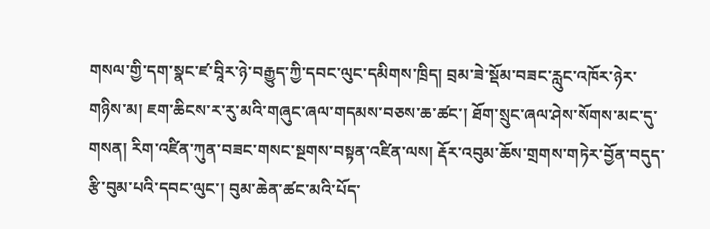གསལ་གྱི་དག་སྣང་ཛ་བཱིར་ཉེ་བརྒྱུད་ཀྱི་དབང་ལུང་དམིགས་ཁྲིད། བྲམ་ཟེ་སྡོམ་བཟང་རླུང་འཁོར་ཉེར་གཉིས་མ། ཇག་ཆིངས་ར་རུ་མའི་གཞུང་ཞལ་གདམས་བཅས་ཆ་ཚང་། ཐོག་སྲུང་ཞལ་ཤེས་སོགས་མང་དུ་གསན། རིག་འཛིན་ཀུན་བཟང་གསང་སྔགས་བསྟན་འཛིན་ལས། རྡོར་འབུམ་ཆོས་གྲགས་གཏེར་བྱོན་བདུད་རྩི་བུམ་པའི་དབང་ལུང་། བུམ་ཆེན་ཚང་མའི་པོད་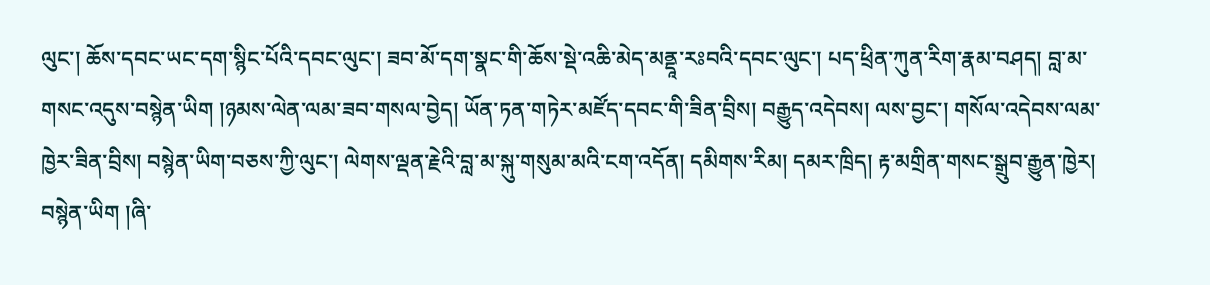ལུང་། ཆོས་དབང་ཡང་དག་སྙིང་པོའི་དབང་ལུང་། ཟབ་མོ་དག་སྣང་གི་ཆོས་སྡེ་འཆི་མེད་མནྡཱ་རཿབའི་དབང་ལུང་། པད་ཕྲིན་ཀུན་རིག་རྣམ་བཤད། བླ་མ་གསང་འདུས་བསྙེན་ཡིག །ཉམས་ལེན་ལམ་ཟབ་གསལ་བྱེད། ཡོན་ཏན་གཏེར་མཛོད་དབང་གི་ཟིན་བྲིས། བརྒྱུད་འདེབས། ལས་བྱང་། གསོལ་འདེབས་ལམ་ཁྱེར་ཟིན་བྲིས། བསྙེན་ཡིག་བཅས་ཀྱི་ལུང་། ལེགས་ལྡན་རྗེའི་བླ་མ་སྐུ་གསུམ་མའི་ངག་འདོན། དམིགས་རིམ། དམར་ཁྲིད། རྟ་མགྲིན་གསང་སྒྲུབ་རྒྱུན་ཁྱེར། བསྙེན་ཡིག །ཞི་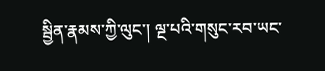སྦྱིན་རྣམས་ཀྱི་ལུང་། ལྔ་པའི་གསུང་རབ་ཡང་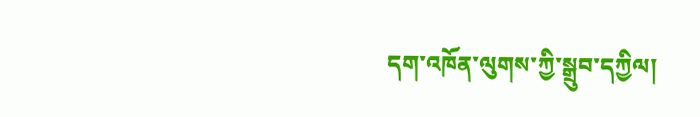དག་འཁོན་ལུགས་ཀྱི་སྒྲུབ་དཀྱིལ།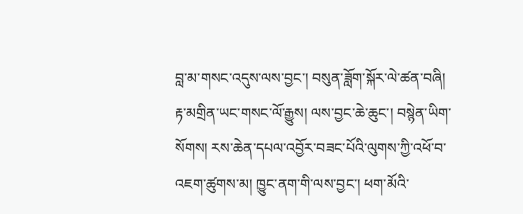བླ་མ་གསང་འདུས་ལས་བྱང་། བསུན་ཟློག་སྐོར་ལེ་ཚན་བཞི། རྟ་མགྲིན་ཡང་གསང་ལོ་རྒྱུས། ལས་བྱང་ཆེ་ཆུང་། བསྙེན་ཡིག་སོགས། རས་ཆེན་དཔལ་འབྱོར་བཟང་པོའི་ལུགས་ཀྱི་འཕོ་བ་འཇག་ཚུགས་མ། ཁྱུང་ནག་གི་ལས་བྱང་། ཕག་མོའི་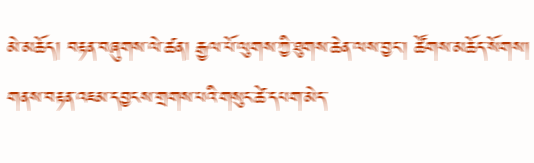མེ་མཆོད། བརྟན་བཞུགས་ལེ་ཚན། རྒྱལ་པོ་ལུགས་ཀྱི་ཐུགས་ཆེན་ལས་བྱང་། ཚོགས་མཆོད་སོགས། གནས་བརྟན་འཇམ་དབྱངས་གྲགས་པའི་གསུང་ཚེ་དཔག་མེད་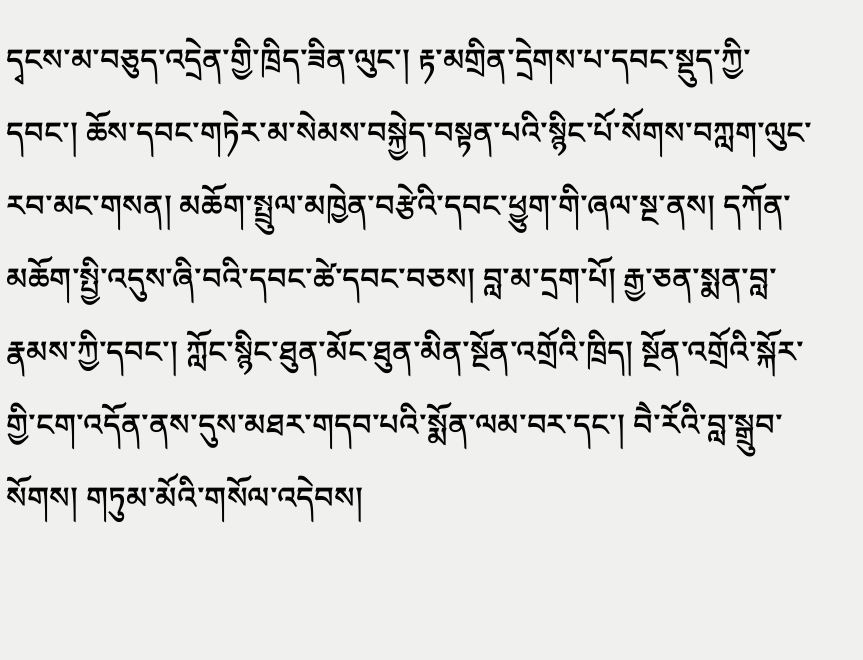དྭངས་མ་བཅུད་འདྲེན་གྱི་ཁྲིད་ཟིན་ལུང་། རྟ་མགྲིན་དྲེགས་པ་དབང་སྡུད་ཀྱི་དབང་། ཆོས་དབང་གཏེར་མ་སེམས་བསྐྱེད་བསྟན་པའི་སྙིང་པོ་སོགས་བཀླག་ལུང་རབ་མང་གསན། མཆོག་སྤྲུལ་མཁྱེན་བརྩེའི་དབང་ཕྱུག་གི་ཞལ་སྔ་ནས། དཀོན་མཆོག་སྤྱི་འདུས་ཞི་བའི་དབང་ཚེ་དབང་བཅས། བླ་མ་དྲག་པོ། རྒྱ་ཅན་སྨན་བླ་རྣམས་ཀྱི་དབང་། ཀློང་སྙིང་ཐུན་མོང་ཐུན་མིན་སྔོན་འགྲོའི་ཁྲིད། སྔོན་འགྲོའི་སྐོར་གྱི་ངག་འདོན་ནས་དུས་མཐར་གདབ་པའི་སྨོན་ལམ་བར་དང་། བཻ་རོའི་བླ་སྒྲུབ་སོགས། གཏུམ་མོའི་གསོལ་འདེབས།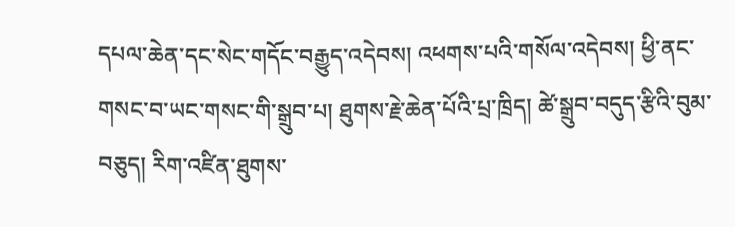དཔལ་ཆེན་དང་སེང་གདོང་བརྒྱུད་འདེབས། འཕགས་པའི་གསོལ་འདེབས། ཕྱི་ནང་གསང་བ་ཡང་གསང་གི་སྒྲུབ་པ། ཐུགས་རྗེ་ཆེན་པོའི་པྲ་ཁྲིད། ཚེ་སྒྲུབ་བདུད་རྩིའི་བུམ་བཅུད། རིག་འཛིན་ཐུགས་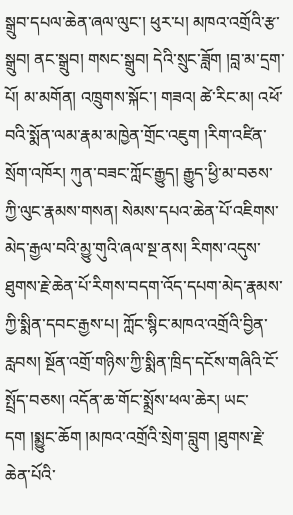སྒྲུབ་དཔལ་ཆེན་ཞལ་ལུང་། ཕུར་པ། མཁའ་འགྲོའི་རྩ་སྒྲུབ། ནང་སྒྲུབ། གསང་སྒྲུབ། དེའི་སྲུང་ཟློག །བླ་མ་དྲག་པོ། མ་མགོན། འཁྲུགས་སྐོང་། གཟའ། ཚེ་རིང་མ། འཕོ་བའི་སྨོན་ལམ་རྣམ་མཁྱེན་གྲོང་འཇུག །རིག་འཛིན་སྲོག་འཁོར། ཀུན་བཟང་ཀློང་རྒྱུད། རྒྱུད་ཕྱི་མ་བཅས་ཀྱི་ལུང་རྣམས་གསན། སེམས་དཔའ་ཆེན་པོ་འཇིགས་མེད་རྒྱལ་བའི་མྱུ་གུའི་ཞལ་སྔ་ནས། རིགས་འདུས་ཐུགས་རྗེ་ཆེན་པོ་རིགས་བདག་འོད་དཔག་མེད་རྣམས་ཀྱི་སྨིན་དབང་རྒྱས་པ། ཀློང་སྙིང་མཁའ་འགྲོའི་བྱིན་རླབས། སྔོན་འགྲོ་གཉིས་ཀྱི་སྨིན་ཁྲིད་དངོས་གཞིའི་ངོ་སྤྲོད་བཅས། འདོན་ཆ་གོང་སྨྲོས་ཕལ་ཆེར། ཡང་དག །སྨྱུང་ཆོག །མཁའ་འགྲོའི་སྲེག་བླུག །ཐུགས་རྗེ་ཆེན་པོའི་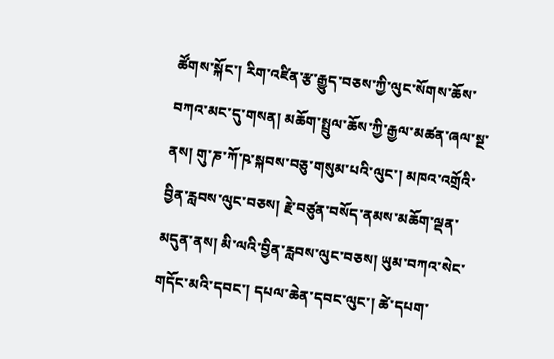ཚོགས་སྐོང་། རིག་འཛིན་རྩ་རྒྱུད་བཅས་ཀྱི་ལུང་སོགས་ཆོས་བཀའ་མང་དུ་གསན། མཆོག་སྤྲུལ་ཆོས་ཀྱི་རྒྱལ་མཚན་ཞལ་སྔ་ནས། གུ་ཎ་ཀོ་ཥ་སྐབས་བཅུ་གསུམ་པའི་ལུང་། མཁའ་འགྲོའི་བྱིན་རླབས་ལུང་བཅས། རྗེ་བཙུན་བསོད་ནམས་མཆོག་ལྡན་མདུན་ནས། མི་ལའི་བྱིན་རླབས་ལུང་བཅས། ཡུམ་བཀའ་སེང་གདོང་མའི་དབང་། དཔལ་ཆེན་དབང་ལུང་། ཚེ་དཔག་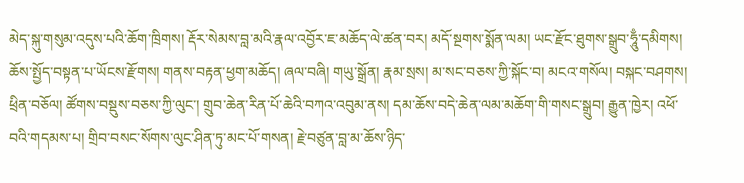མེད་སྐུ་གསུམ་འདུས་པའི་ཆོག་ཁྲིགས། རྡོར་སེམས་བླ་མའི་རྣལ་འབྱོར་ཇ་མཆོད་ལེ་ཚན་བར། མདོ་སྔགས་སྨོན་ལམ། ཡང་རྫོང་ཐུགས་སྒྲུབ་ཧཱུྃ་དམིགས། ཆོས་སྤྱོད་བསྟན་པ་ཡོངས་རྫོགས། གནས་བརྟན་ཕྱག་མཆོད། ཞལ་བཞི། གཡུ་སྒྲོན། རྣམ་སྲས། མ་སང་བཅས་ཀྱི་སྐོང་བ། མངའ་གསོལ། བསྐང་བཤགས། ཕྲིན་བཅོལ། ཚོགས་བསྡུས་བཅས་ཀྱི་ལུང་། གྲུབ་ཆེན་རིན་པོ་ཆེའི་བཀའ་འབུམ་ནས། དམ་ཆོས་བདེ་ཆེན་ལམ་མཆོག་གི་གསང་སྒྲུབ། རྒྱུན་ཁྱེར། འཕོ་བའི་གདམས་པ། གྲིབ་བསང་སོགས་ལུང་ཤིན་ཏུ་མང་པོ་གསན། རྗེ་བཙུན་བླ་མ་ཆོས་ཉིད་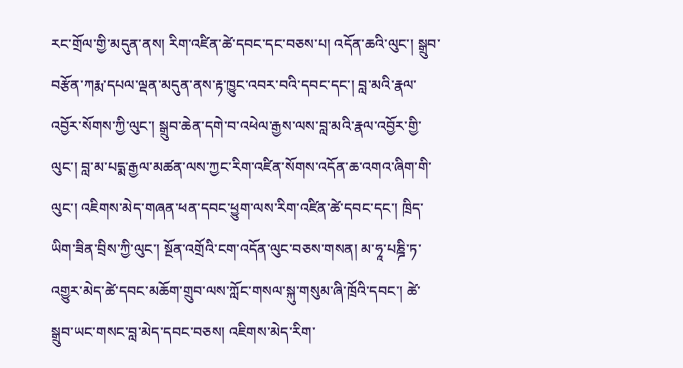རང་གྲོལ་གྱི་མདུན་ནས། རིག་འཛིན་ཚེ་དབང་དང་བཅས་པ། འདོན་ཆའི་ལུང་། སྒྲུབ་བརྩོན་ཀརྨ་དཔལ་ལྡན་མདུན་ནས་རྟ་ཁྱུང་འབར་བའི་དབང་དང་། བླ་མའི་རྣལ་འབྱོར་སོགས་ཀྱི་ལུང་། སྒྲུབ་ཆེན་དགེ་བ་འཕེལ་རྒྱས་ལས་བླ་མའི་རྣལ་འབྱོར་གྱི་ལུང་། བླ་མ་པདྨ་རྒྱལ་མཚན་ལས་ཀྱང་རིག་འཛིན་སོགས་འདོན་ཆ་འགའ་ཞིག་གི་ལུང་། འཇིགས་མེད་གཞན་ཕན་དབང་ཕྱུག་ལས་རིག་འཛིན་ཚེ་དབང་དང་། ཁྲིད་ཡིག་ཟིན་བྲིས་ཀྱི་ལུང་། སྔོན་འགྲོའི་ངག་འདོན་ལུང་བཅས་གསན། མ་ཧཱ་པཎྜི་ཏ་འགྱུར་མེད་ཚེ་དབང་མཆོག་གྲུབ་ལས་ཀློང་གསལ་སྐུ་གསུམ་ཞི་ཁྲོའི་དབང་། ཚེ་སྒྲུབ་ཡང་གསང་བླ་མེད་དབང་བཅས། འཇིགས་མེད་རིག་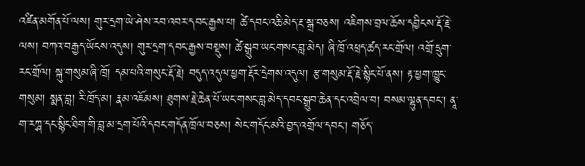འཛིན་མགོན་པོ་ལས། གུར་དྲག་ཡེ་ཤེས་རབ་འབར་དབང་རྒྱས་པ། ཚེ་དབང་འཆི་མེད་རྔ་སྒྲ་བཅས། འཇིགས་བྲལ་ཆོས་དབྱིངས་རྡོ་རྗེ་ལས། བཀའ་བརྒྱད་ཡོངས་འདུས། གུར་དྲག་དབང་རྒྱས་བསྡུས། ཚེ་སྒྲུབ་ཡང་གསང་བླ་མེད། ཞི་ཁྲོ་འཕྲད་ཚད་རང་གྲོལ། འགྲོ་དྲུག་རང་གྲོལ། སྐུ་གསུམ་ཞི་ཁྲོ། དམ་པའི་གསུང་རྡོ་རྗེ། བདུད་འདུལ་ཕྱག་རྡོར་དྲེགས་འདུལ། རྩ་གསུམ་རྡོ་རྗེ་སྙིང་པོ་ནས། རྟ་ཕྱག་ཁྱུང་གསུམ། སྨན་བླ། རི་ཁྲོད་མ། རྣམ་འཇོམས། ཐུགས་རྗེ་ཆེན་པོ་ཡང་གསང་བླ་མེད་དབང་སྒྲུབ་ཆེན་དང་འབྲེལ་བ། བསམ་ལྷུན་དབང་། ནཱ་ག་རཀྴ་དང་སྙིང་ཐིག་གི་བླ་མ་དྲག་པོའི་དབང་གདོན་ཁྲོལ་བཅས། སེང་གདོང་མའི་བྱད་འགྲོལ་དབང་། གཅོད་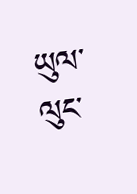ཡུལ་ལུང་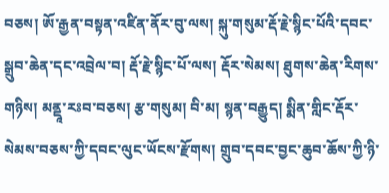བཅས། ཨོ་རྒྱན་བསྟན་འཛིན་ནོར་བུ་ལས། སྐུ་གསུམ་རྡོ་རྗེ་སྙིང་པོའི་དབང་སྒྲུབ་ཆེན་དང་འབྲེལ་བ། རྡོ་རྗེ་སྙིང་པོ་ལས། རྡོར་སེམས། ཐུགས་ཆེན་རིགས་གཉིས། མནྡཱ་རཿབ་བཅས། རྩ་གསུམ། བི་མ། སྙན་བརྒྱུད། སྨིན་གླིང་རྡོར་སེམས་བཅས་ཀྱི་དབང་ལུང་ཡོངས་རྫོགས། གྲུབ་དབང་བྱང་ཆུབ་ཆོས་ཀྱི་ཉི་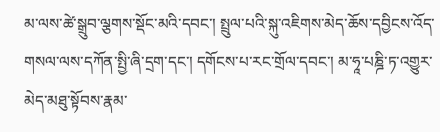མ་ལས་ཚེ་སྒྲུབ་ལྕགས་སྡོང་མའི་དབང་། སྤྲུལ་པའི་སྐུ་འཇིགས་མེད་ཆོས་དབྱིངས་འོད་གསལ་ལས་དཀོན་སྤྱི་ཞི་དྲག་དང་། དགོངས་པ་རང་གྲོལ་དབང་། མ་ཧཱ་པཎྜི་ཏ་འགྱུར་མེད་མཐུ་སྟོབས་རྣམ་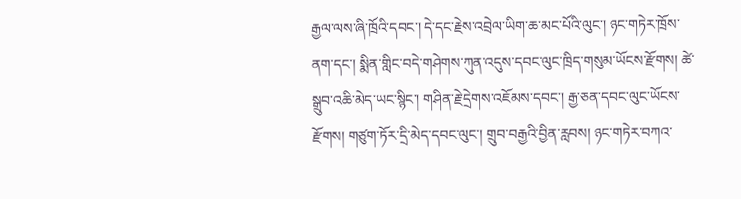རྒྱལ་ལས་ཞི་ཁྲོའི་དབང་། དེ་དང་རྗེས་འབྲེལ་ཡིག་ཆ་མང་པོའི་ལུང་། ཉང་གཏེར་ཁྲོས་ནག་དང་། སྨིན་གླིང་བདེ་གཤེགས་ཀུན་འདུས་དབང་ལུང་ཁྲིད་གསུམ་ཡོངས་རྫོགས། ཚེ་སྒྲུབ་འཆི་མེད་ཡང་སྙིང་། གཤིན་རྗེ་དྲེགས་འཇོམས་དབང་། རྒྱ་ཅན་དབང་ལུང་ཡོངས་རྫོགས། གཙུག་ཏོར་དྲི་མེད་དབང་ལུང་། གྲུབ་བརྒྱའི་བྱིན་རླབས། ཉང་གཏེར་བཀའ་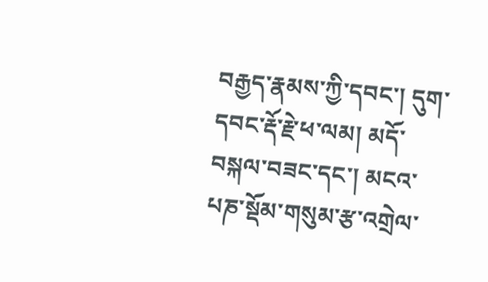བརྒྱད་རྣམས་ཀྱི་དབང་། དུག་དབང་རྡོ་རྗེ་ཕ་ལམ། མདོ་བསྐལ་བཟང་དང་། མངའ་པཎ་སྡོམ་གསུམ་རྩ་འགྲེལ་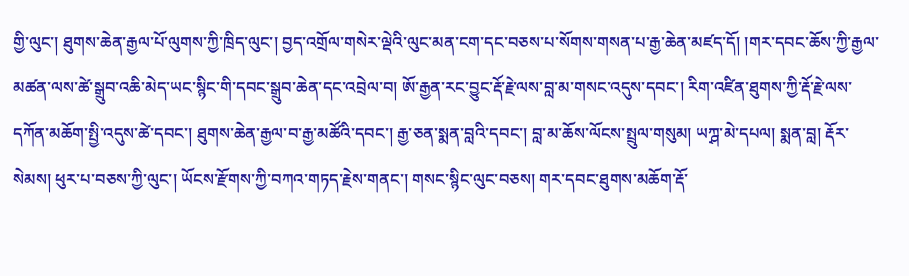གྱི་ལུང་། ཐུགས་ཆེན་རྒྱལ་པོ་ལུགས་ཀྱི་ཁྲིད་ལུང་། བྱད་འགྲོལ་གསེར་ལྡེའི་ལུང་མན་ངག་དང་བཅས་པ་སོགས་གསན་པ་རྒྱ་ཆེན་མཛད་དོ། །གར་དབང་ཆོས་ཀྱི་རྒྱལ་མཚན་ལས་ཚེ་སྒྲུབ་འཆི་མེད་ཡང་སྙིང་གི་དབང་སྒྲུབ་ཆེན་དང་འབྲེལ་བ། ཨོ་རྒྱན་རང་བྱུང་རྡོ་རྗེ་ལས་བླ་མ་གསང་འདུས་དབང་། རིག་འཛིན་ཐུགས་ཀྱི་རྡོ་རྗེ་ལས་དཀོན་མཆོག་སྤྱི་འདུས་ཚེ་དབང་། ཐུགས་ཆེན་རྒྱལ་བ་རྒྱ་མཚོའི་དབང་། རྒྱ་ཅན་སྨན་བླའི་དབང་། བླ་མ་ཆོས་ལོངས་སྤྲུལ་གསུམ། ཡཀྴ་མེ་དཔལ། སྨན་བླ། རྡོར་སེམས། ཕུར་པ་བཅས་ཀྱི་ལུང་། ཡོངས་རྫོགས་ཀྱི་བཀའ་གཏད་རྗེས་གནང་། གསང་སྙིང་ལུང་བཅས། གར་དབང་ཐུགས་མཆོག་རྡོ་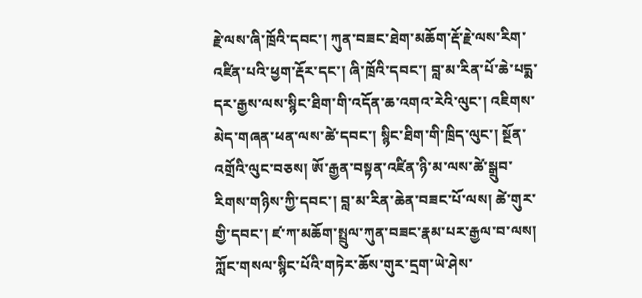རྗེ་ལས་ཞི་ཁྲོའི་དབང་། ཀུན་བཟང་ཐེག་མཆོག་རྡོ་རྗེ་ལས་རིག་འཛིན་པའི་ཕྱག་རྡོར་དང་། ཞི་ཁྲོའི་དབང་། བླ་མ་རིན་པོ་ཆེ་པདྨ་དར་རྒྱས་ལས་སྙིང་ཐིག་གི་འདོན་ཆ་འགའ་རེའི་ལུང་། འཇིགས་མེད་གཞན་ཕན་ལས་ཚེ་དབང་། སྙིང་ཐིག་གི་ཁྲིད་ལུང་། སྔོན་འགྲོའི་ལུང་བཅས། ཨོ་རྒྱན་བསྟན་འཛིན་ཉི་མ་ལས་ཚེ་སྒྲུབ་རིགས་གཉིས་ཀྱི་དབང་། བླ་མ་རིན་ཆེན་བཟང་པོ་ལས། ཚེ་གུར་གྱི་དབང་། ཛ་ཀ་མཆོག་སྤྲུལ་ཀུན་བཟང་རྣམ་པར་རྒྱལ་བ་ལས། ཀློང་གསལ་སྙིང་པོའི་གཏེར་ཆོས་གུར་དྲག་ཡེ་ཤེས་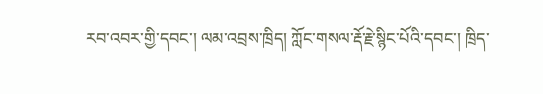རབ་འབར་གྱི་དབང་། ལམ་འབྲས་ཁྲིད། ཀློང་གསལ་རྡོ་རྗེ་སྙིང་པོའི་དབང་། ཁྲིད་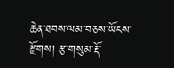ཆེན་ཐབས་ལམ་བཅས་ཡོངས་རྫོགས། རྩ་གསུམ་རྡོ་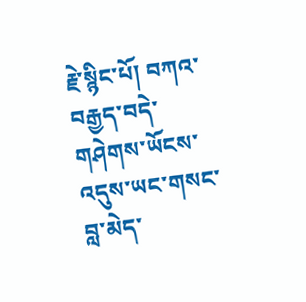རྗེ་སྙིང་པོ། བཀའ་བརྒྱད་བདེ་གཤེགས་ཡོངས་འདུས་ཡང་གསང་བླ་མེད་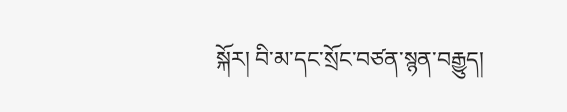སྐོར། བི་མ་དང་སྲོང་བཙན་སྙན་བརྒྱུད།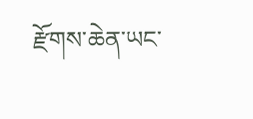རྫོགས་ཆེན་ཡང་